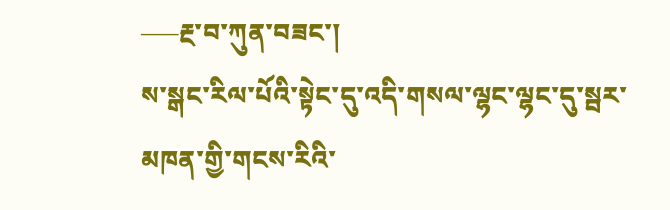—–རྔ་བ་ཀུན་བཟང་།
ས་སྒང་རིལ་པོའི་སྟེང་དུ་འདི་གསལ་ལྷང་ལྷང་དུ་སྦར་མཁན་གྱི་གངས་རིའི་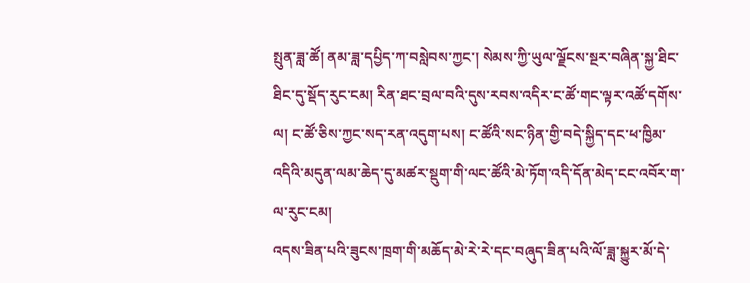སྤུན་ཟླ་ཚོ། ནམ་ཟླ་དཔྱིད་ཀ་བསླེབས་ཀྱང་། སེམས་ཀྱི་ཡུལ་ལྗོངས་སྔར་བཞིན་སྐྱ་ཐིང་ཐིང་དུ་སྡོད་རུང་ངམ། རིན་ཐང་བྲལ་བའི་དུས་རབས་འདིར་ང་ཚོ་གང་ལྟར་འཚོ་དགོས་ལ། ང་ཚོ་ཅིས་ཀྱང་སད་རན་འདུག་པས། ང་ཚོའི་སང་ཉིན་གྱི་བདེ་སྐྱིད་དང་ཕ་ཁྱིམ་འདིའི་མདུན་ལམ་ཆེད་དུ་མཚར་སྡུག་གི་ལང་ཚོའི་མེ་ཏོག་འདི་དོན་མེད་ངང་འབོར་ག་ལ་རུང་ངམ།
འདས་ཟིན་པའི་ཟུངས་ཁྲག་གི་མཆོད་མེ་རེ་རེ་དང་བཞུད་ཟིན་པའི་ལོ་ཟླ་སྐྱུར་མོ་དེ་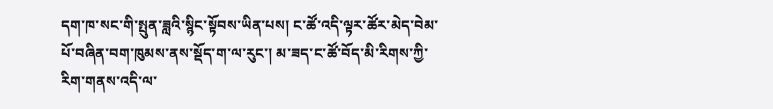དག་ཁ་སང་གི་སྤུན་ཟླའི་སྙིང་སྟོབས་ཡིན་པས། ང་ཚོ་འདི་ལྟར་ཚོར་མེད་བེམ་པོ་བཞིན་བག་ཁུམས་ནས་སྡོད་ག་ལ་རུང་། མ་ཟད་ང་ཚོ་བོད་མི་རིགས་ཀྱི་རིག་གནས་འདི་ལ་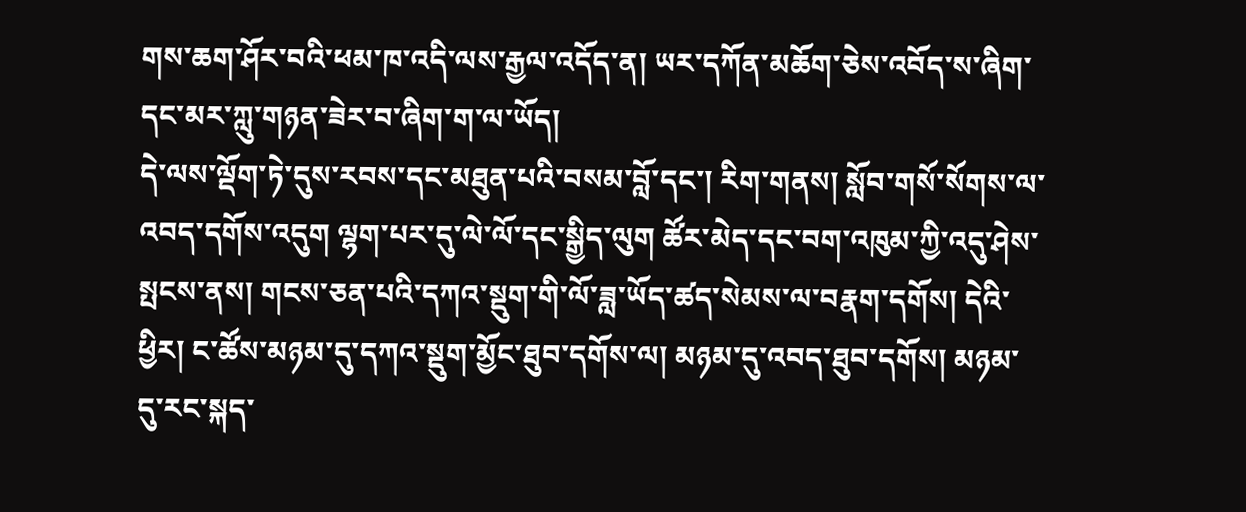གས་ཆག་ཤོར་བའི་ཕམ་ཁ་འདི་ལས་རྒྱལ་འདོད་ན། ཡར་དཀོན་མཆོག་ཅེས་འབོད་ས་ཞིག་དང་མར་ཀླུ་གཉན་ཟེར་བ་ཞིག་ག་ལ་ཡོད།
དེ་ལས་ལྡོག་ཏེ་དུས་རབས་དང་མཐུན་པའི་བསམ་བློ་དང་། རིག་གནས། སློབ་གསོ་སོགས་ལ་འབད་དགོས་འདུག ལྷག་པར་དུ་ལེ་ལོ་དང་སྒྱིད་ལུག ཚོར་མེད་དང་བག་འཁུམ་ཀྱི་འདུ་ཤེས་སྤངས་ནས། གངས་ཅན་པའི་དཀའ་སྡུག་གི་ལོ་ཟླ་ཡོད་ཚད་སེམས་ལ་བརྣག་དགོས། དེའི་ཕྱིར། ང་ཚོས་མཉམ་དུ་དཀའ་སྡུག་མྱོང་ཐུབ་དགོས་ལ། མཉམ་དུ་འབད་ཐུབ་དགོས། མཉམ་དུ་རང་སྐད་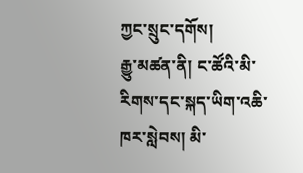ཀྱང་སྲུང་དགོས།
རྒྱུ་མཚན་ནི། ང་ཚོའི་མི་རིགས་དང་སྐད་ཡིག་འཆི་ཁར་སླེབས། མི་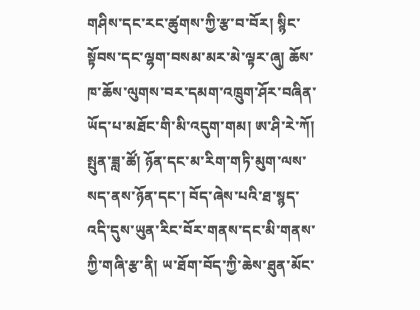གཤིས་དང་རང་ཚུགས་ཀྱི་རྩ་བ་བོར། སྙིང་སྟོབས་དང་ལྷག་བསམ་མར་མེ་ལྟར་ཞུ། ཆོས་ཁ་ཆོས་ལུགས་བར་དམག་འཁྲུག་ཤོར་བཞིན་ཡོད་པ་མཐོང་གི་མི་འདུག་གམ། ཨ་ཤི་རེ་ཀོ།
སྤུན་ཟླ་ཚོ། ཉོན་དང་མ་རིག་གཏི་མུག་ལས་སད་ནས་ཉོན་དང་། བོད་ཞེས་པའི་ཐ་སྙད་འདི་དུས་ཡུན་རིང་བོར་གནས་དང་མི་གནས་ཀྱི་གཞི་རྩ་ནི། ཡ་ཐོག་བོད་ཀྱི་ཆེས་ཐུན་མོང་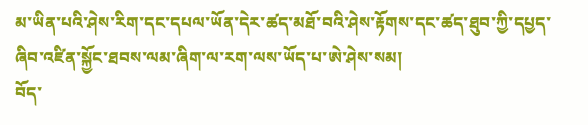མ་ཡིན་པའི་ཤེས་རིག་དང་དཔལ་ཡོན་དེར་ཚད་མཐོ་བའི་ཤེས་རྟོགས་དང་ཚད་ཐུབ་ཀྱི་དཔྱད་ཞིབ་འཛིན་སྐྱོང་ཐབས་ལམ་ཞིག་ལ་རག་ལས་ཡོད་པ་ཨེ་ཤེས་སམ།
བོད་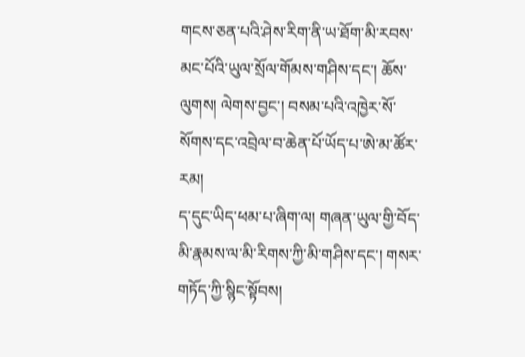གངས་ཅན་པའི་ཤེས་རིག་ནི་ཡ་ཐོག་མི་རབས་མང་པོའི་ཡུལ་སྲོལ་གོམས་གཤིས་དང་། ཆོས་ལུགས། ལེགས་བྱང་། བསམ་པའི་འཁྱེར་སོ་སོགས་དང་འབྲེལ་བ་ཆེན་པོ་ཡོད་པ་ཨེ་མ་ཚོར་རམ།
ད་དུང་ཡིད་ཕམ་པ་ཞིག་ལ། གཞན་ཡུལ་གྱི་བོད་མི་རྣམས་ལ་མི་རིགས་ཀྱི་མི་གཤིས་དང་། གསར་གཏོད་ཀྱི་སྙིང་སྟོབས།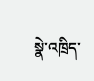སྣེ་འཁྲིད་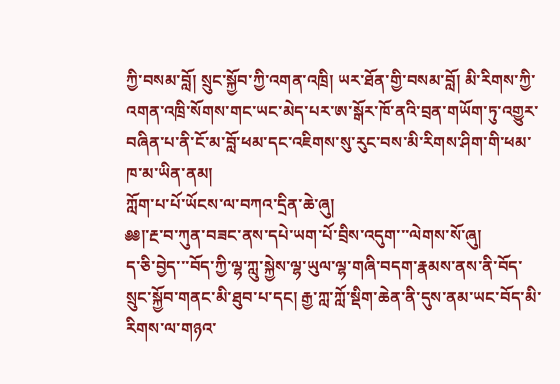ཀྱི་བསམ་བློ། སྲུང་སྐྱོབ་ཀྱི་འགན་འཁྲི། ཡར་ཐོན་གྱི་བསམ་བློ། མི་རིགས་ཀྱི་འགན་འཁྲི་སོགས་གང་ཡང་མེད་པར་ཨ་སྒོར་ཁོ་ནའི་བྲན་གཡོག་ཏུ་འགྱུར་བཞིན་པ་ནི་ངོ་མ་བློ་ཕམ་དང་འཇིགས་སུ་རུང་བས་མི་རིགས་ཤིག་གི་ཕམ་ཁ་མ་ཡིན་ནམ།
ཀློག་པ་པོ་ཡོངས་ལ་བཀའ་དྲིན་ཆེ་ཞུ།
༅༅།་རྔ་བ་ཀུན་བཟང་ནས་དཔེ་ཡག་པོ་བྲིས་འདུག་་་ལེགས་སོ་ཞུ།
ད་ཅི་བྱེད་་་བོད་ཀྱི་ལྷ་ཀླུ་སྐྱེས་ལྷ་ཡུལ་ལྷ་གཞི་བདག་རྣམས་ནས་ནི་བོད་སྲུང་སྐྱོབ་གནང་མི་ཐུབ་པ་དང། རྒྱ་ཀླ་ཀློ་སྡིག་ཆེན་ནི་དུས་ནམ་ཡང་བོད་མི་རིགས་ལ་གཉའ་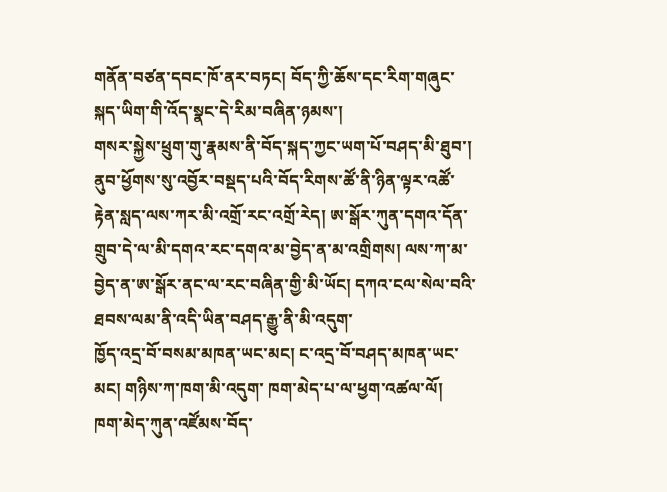གནོན་བཙན་དབང་ཁོ་ནར་བཏང། བོད་ཀྱི་ཆོས་དང་རིག་གཞུང་སྐད་ཡིག་གི་འོད་སྣང་དེ་རིམ་བཞིན་ཉམས་།
གསར་སྐྱེས་ཕྲུག་གུ་རྣམས་ནི་བོད་སྐད་ཀྱང་ཡག་པོ་བཤད་མི་ཐུབ་། ནུབ་ཕྱོགས་སུ་འབྱོར་བསྡད་པའི་བོད་རིགས་ཚོ་ནི་ཉིན་ལྟར་འཚོ་རྟེན་སླད་ལས་ཀར་མི་འགྲོ་རང་འགྲོ་རེད། ཨ་སྒོར་ཀུན་དགའ་དོན་གྲུབ་དེ་ལ་མི་དགའ་རང་དགའ་མ་བྱེད་ན་མ་འགྲིགས། ལས་ཀ་མ་བྱེད་ན་ཨ་སྒོར་ནང་ལ་རང་བཞིན་གྱི་མི་ཡོང། དཀའ་ངལ་སེལ་བའི་ཐབས་ལམ་ནི་འདི་ཡིན་བཤད་རྒྱུ་ནི་མི་འདུག་
ཁྱོད་འདྲ་བོ་བསམ་མཁན་ཡང་མང། ང་འདྲ་བོ་བཤད་མཁན་ཡང་མང། གཉིས་ཀ་ཁག་མི་འདུག་ ཁག་མེད་པ་ལ་ཕྱག་འཚལ་ལོ།
ཁག་མེད་ཀུན་འཛོམས་བོད་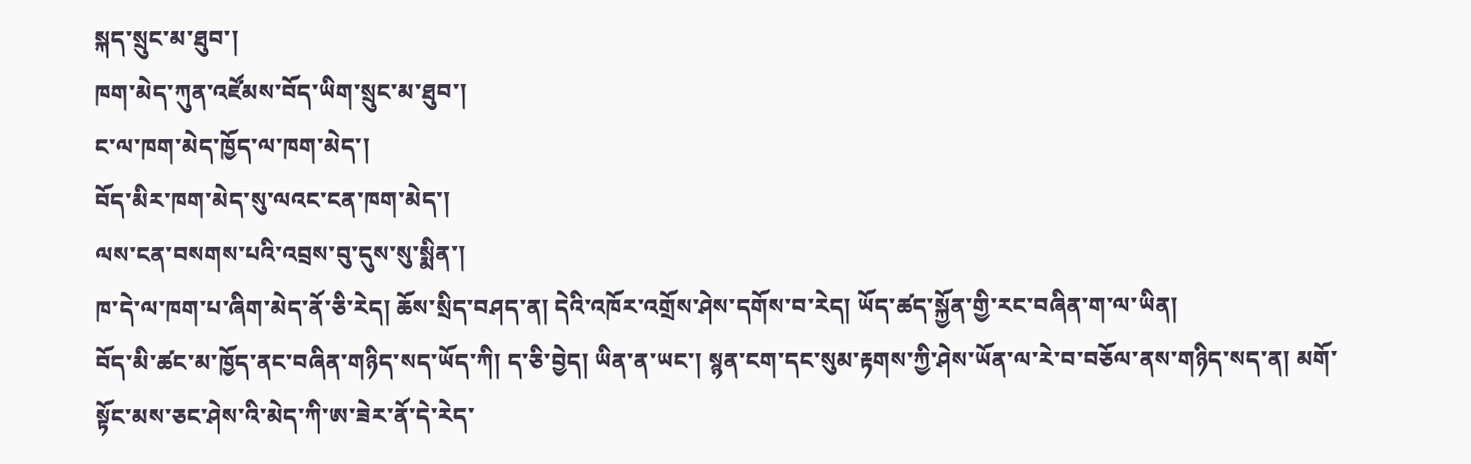སྐད་སྲུང་མ་ཐུབ་།
ཁག་མེད་ཀུན་འཛོམས་བོད་ཡིག་སྲུང་མ་ཐུབ་།
ང་ལ་ཁག་མེད་ཁྱོད་ལ་ཁག་མེད་།
བོད་མིར་ཁག་མེད་སུ་ལའང་ངན་ཁག་མེད་།
ལས་ངན་བསགས་པའི་འབྲས་བུ་དུས་སུ་སྨིན་།
ཁ་དེ་ལ་ཁག་པ་ཞིག་མེད་ནོ་ཅི་རེད། ཆོས་སྲིད་བཤད་ན། དེའི་འཁོར་འགྲོས་ཤེས་དགོས་བ་རེད། ཡོད་ཚད་སྐྱོན་གྱི་རང་བཞིན་ག་ལ་ཡིན།
བོད་མི་ཚང་མ་ཁྱོད་ནང་བཞིན་གཉིད་སད་ཡོད་ཀི། ད་ཅི་བྱེད། ཡིན་ན་ཡང་། སྙན་ངག་དང་སུམ་རྟགས་ཀྱི་ཤེས་ཡོན་ལ་རེ་བ་བཅོལ་ནས་གཉིད་སད་ན། མགོ་སྟོང་མས་ཅང་ཤེས་འི་མེད་ཀི་ཨ་ཟེར་ནོ་དེ་རེད་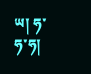ཡ། ཧ་ཧ་ཧ།